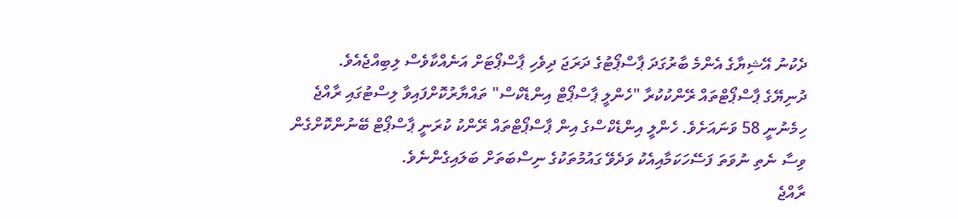ދެކުނު އޭޝިޔާގެ އެންމެ ބާރުގަދަ ޕާސްޕޯޓުގެ ދަރަޖަ ދިވެހި ޕާސްޕޯޓަށް އަނެއްކާވެސް ލިބިއްޖެއެވެ.
ދުނިޔޭގެ ޕާސްޕޯޓްތައް ރޭންކުކުރާ "ހެންލީ ޕާސްޕޯޓް އިންޑެކްސް" ތައްޔާރުކޮށްފައިވާ ލިސްޓުގައި ރާއްޖެ ހިމެނުނީ 58 ވަނައަށެވެ. ހެންލީ އިންޑެކްސްގެ އިން ޕާސްޕޯޓްތައް ރޭންކު ކުރަނީ ޕާސްޕޯޓް ބޭނުންކޮށްގެން ވިސާ ނެތި ނުވަތަ ފަސޭހަކަމާއިއެކު ވަދެވޭ ގައުމުތަކުގެ ނިސްބަތަށް ބަލައިގެންނެވެ.
ރާއްޖެ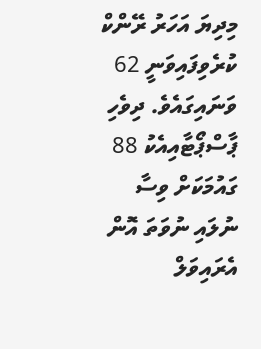މިދިޔަ އަހަރު ރޭންކް ކުރެވިފައިވަނީ 62 ވަނައިގައެވެ. ދިވެހި ޕާސްޕޯޓާއިއެކު 88 ގައުމަކަށް ވިސާ ނުލައި ނުވަތަ އޮން އެރައިވަލް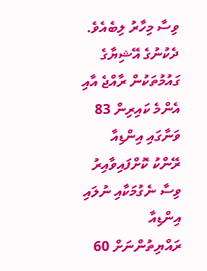ވިސާ މިހާރު ލިބެއެވެ.
ދެކުނުގެ އޭޝިޔާގެ ގައުމުތަކުން ރާއްޖެ އާއި އެންމެ ކައިރިން 83 ވަނާގައި އިންޑިއާ ރޭންކު ކޮށްފައިވާއިރު ވިސާ ނެގުމަކާއި ނުލައި އިންޑިއާ ރައްޔިތުންނަށް 60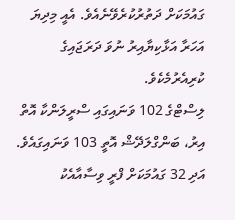ގައުމަކަށް ދަތުރުކުރެވޭނެއެވެ. އެއީ މިދިޔަ އަހަރާ އަޅާކިޔާއިރު ނުވަ ދަރަޖައިގެ ކުރިއެރުމެކެވެ.
ލިސްޓްގެ 102 ވަނައިގައި ސްރީލަންކާ އޮތް އިރު، ބަންގްލަދޭޝް އޮތީ 103 ވަނައިގައެވެ. އަދި 32 ގައުމަކަށް ފްރީ ވިސާއާއެކު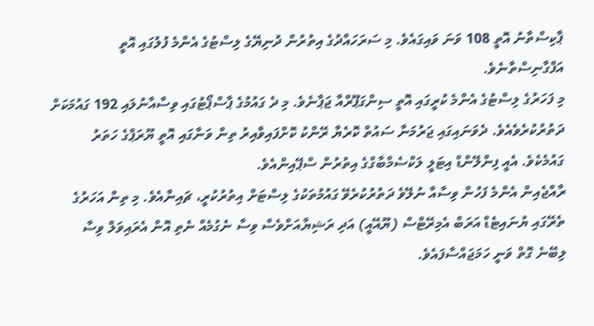ޕާކިސްތާނު އޮތީ 108 ވަނަ ވައިގައެވެ. މި ސަރަހައްދުގެ އިތުރުން ދުނިޔޭގެ ލިސްޓުގެ އެންމެ ފުލުގައި އޮތީ އަފްގާނިސްތާނެވެ.
މި ފަހަރުގެ ލިސްޓުގެ އެންމެ ކުރީގައި އޮތީ ސިންގަޕޫރްއާ ޖަޕާނެވެ. މި ދެ ގައުމުގެ ޕާސްޕޯޓުގައި ވިސާއާނުލައި 192 ގައުމަކަށް ދަތުރުކުރެވެއެވެ. ދެވަނައިގައި ޖަރުމަނާ ސައުތް ކޮރެޔާ ރޭންކު ކޮށްފައިވާއިރު ތިން ވަނާގައި އޮތީ ޔޫރަޕްގެ ހަތަރު ގައުމެކެވެ. އެއީ ފިންލޭންޑް އިޓަލީ ލަކްސެމްބާގްގެ އިތުރުން ސްޕޭއިންއެވެ.
ރާއްޖެއިން އެންމެ ފަހުން ވިސާއާ ނުލޭވެ ދަތުރުކުރެވޭ ގައުމުތަކުގެ ލިސްޓަށް އިތުރުކުރީ، ޗައިނާއެވެ. މި ތިން އަހަރުގެ ތެރޭގައި ޔުނައިޓެޑް އަރަބް އެމިރޭޓްސް (ޔޫއޭއީ) އަދި ރަޝިޔާއަށްވެސް ވިސާ ނެގުމެއް ނެތި އޮން އެރައިވަލް ވިސާ ލިބޭނެ ގޮތް ވަނީ ހަމަޖައްސާފައެވެ.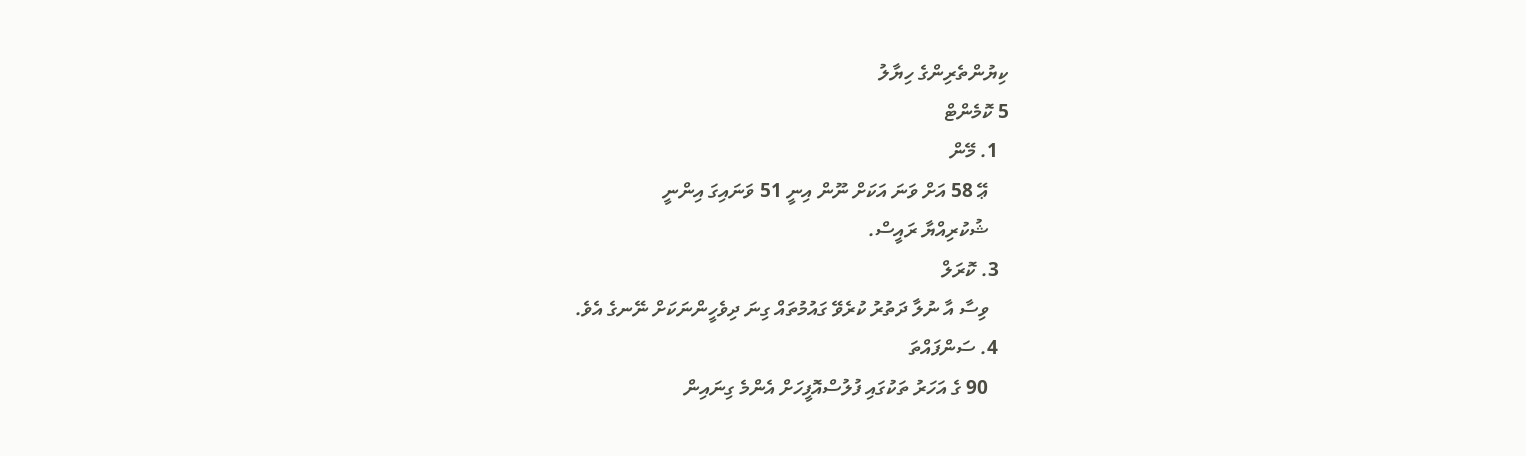ކިޔުންތެރިންގެ ހިޔާލު
5 ކޮމެންޓް
  1. މޭން
    ޢޭ 58 އަށް ވަނަ އަކަށް ނޫން އިނީ 51 ވަނައިގަ އިންނީ
    ޝުކުރިއްޔާ ރައީސް.
  3. ކޮރަލް
    ވިސާ އާ ނުލާ ދަތުރު ކުރެވޭ ގައުމުތައް ގިނަ ދިވެހީންނަކަށް ނޭނގެ އެވެ.
  4. ސަންފައްތަ
    90 ގެ އަހަރު ތަކުގައި ފުލުސްއޮފީހަށް އެންމެ ގިނައިން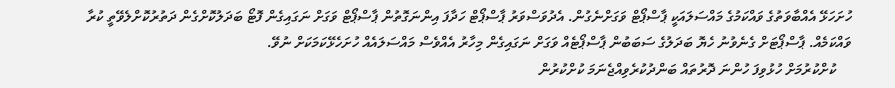ހުށަހަޅޭ އެއްބާވަތުގެ ވައްކަމުގެ މައްސަލައަކީ ޕާސްޕޯޓް ވަގަށްނެގުން. އެދުވަސްވަރު ޕާސްޕޯޓް ހަދާފަ އިންނަގޮތުން ޕާސްޕޯޓް ވަގަށް ނަގައިގެން ފޮޓޯ ބަދަލުކޮށްގެން ދަތުރުކޮށްލެވޭތީ ކުރާ ވައްކަމެއް. ޕާސްޕޯޓަށް ގެނެވުނު ހެޔޮ ބަދަލުގެ ސަބަބުން ޕާސްޕޯޓެއް ވަގަށް ނަގައިގެން މިހާރު އެއްވެސް މައްސަލައެއް ހުށަހެޅޭކަމަކަށް ނުވޭ.
    ކުށްކުރުމަށް ހުޅުވިފަ ހުންނަ ދޮރުތައް ބަންދުކުރެވިއްޖެނަމަ ކުށްކުރުން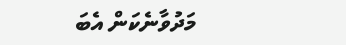މަދުވާނެކަން އެބަ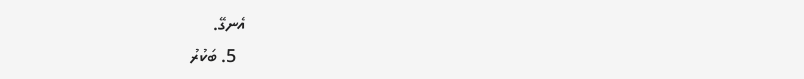އެނގޭ.
  5. ބަކުރު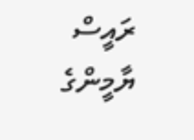ރައީސް ޔާމީންގެ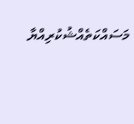މަސައްކަތެއްޝުކުރިއްޔާ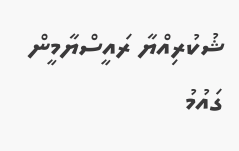ޝުކުރިއްޔާ ރައީސްޔާމީން ގައުމު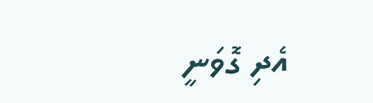އެދި ގޮވަނީ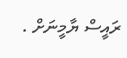ރައީސް ޔާމީނަށް .